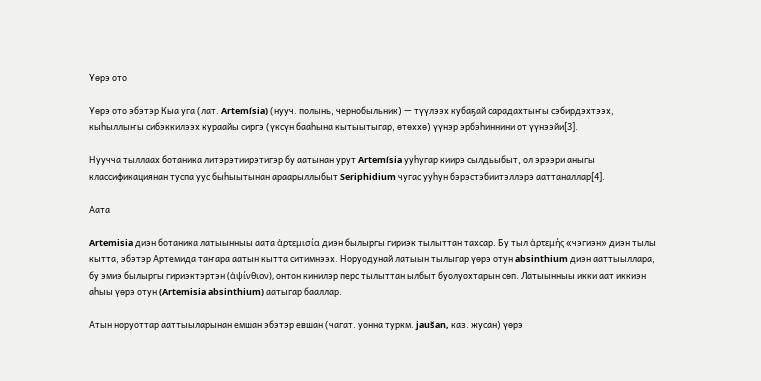Үөрэ ото

Үөрэ ото эбэтэр Кыа уга (лат. Artemísia) (нууч. полынь, чернобыльник) — түүлээх кубаҕай сарадахтыҥы сэбирдэхтээх, кыһыллыҥы сибэккилээх кураайы сиргэ (үксүн бааһына кытыытыгар, өтөххө) үүнэр эрбэһиннини от үүнээйи[3].

Нуучча тыллаах ботаника литэрэтиирэтигэр бу аатынан урут Artemísia ууһугар киирэ сылдьыбыт, ол эрээри аныгы классификациянан туспа уус быһыытынан араарыллыбыт Seriphidium чугас ууһун бэрэстэбиитэллэрэ ааттаналлар[4].

Аата

Artemisia диэн ботаника латыынныы аата ἀρτεμισία диэн былыргы гириэк тылыттан тахсар. Бу тыл ἀρτεμής «чэгиэн» диэн тылы кытта, эбэтэр Артемида таҥара аатын кытта ситимнээх. Норуодунай латыын тылыгар үөрэ отун absinthium диэн ааттыыллара, бу эмиэ былыргы гириэктэртэн (ἀψίνθιον), онтон кинилэр перс тылыттан ылбыт буолуохтарын сөп. Латыынныы икки аат иккиэн аһыы үөрэ отун (Artemisia absinthium) аатыгар бааллар.

Атын норуоттар ааттыыларынан емшан эбэтэр евшан (чагат. уонна туркм. jaušan, каз. жусан) үөрэ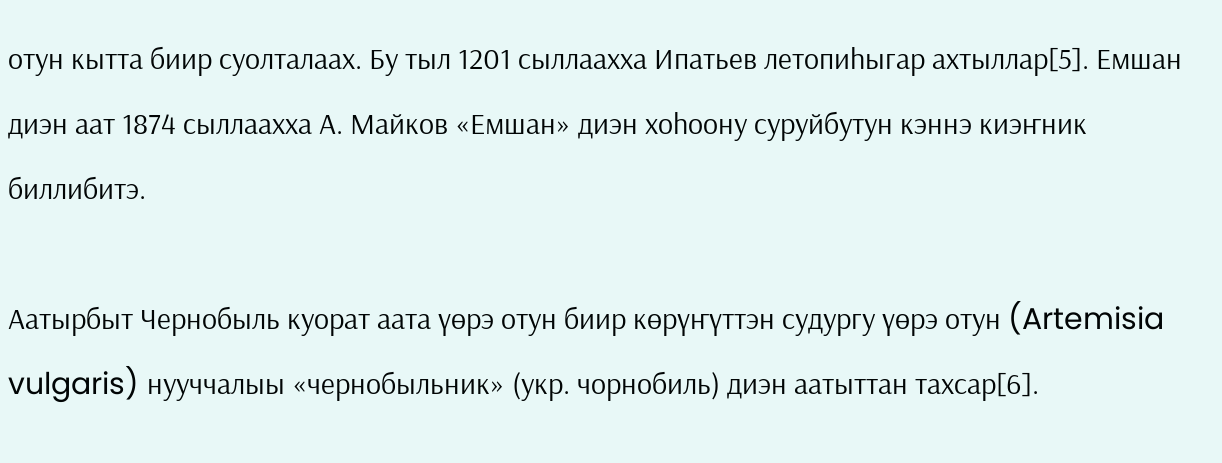отун кытта биир суолталаах. Бу тыл 1201 сыллаахха Ипатьев летопиһыгар ахтыллар[5]. Емшан диэн аат 1874 сыллаахха А. Майков «Емшан» диэн хоһоону суруйбутун кэннэ киэҥник биллибитэ.

Аатырбыт Чернобыль куорат аата үөрэ отун биир көрүҥүттэн судургу үөрэ отун (Artemisia vulgaris) нууччалыы «чернобыльник» (укр. чорнобиль) диэн аатыттан тахсар[6].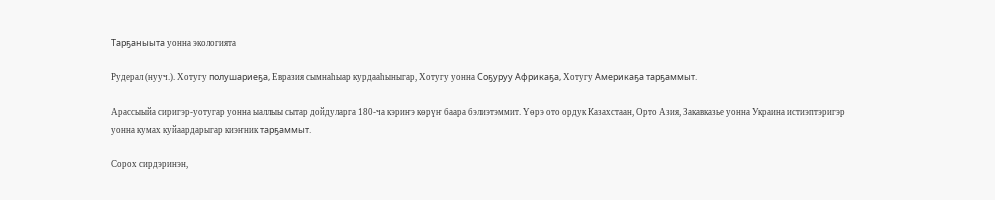Тарҕаныыта уонна экологията

Рудерал (нууч.). Хотугу полушариеҕа, Евразия сымнаһыар курдааһыныгар, Хотугу уонна Соҕуруу Африкаҕа, Хотугу Америкаҕа тарҕаммыт.

Арассыыйа сиригэр-уотугар уонна ыаллыы сытар дойдуларга 180-ча кэриҥэ көрүҥ баара бэлиэтэммит. Үөрэ ото ордук Казахстаан, Орто Азия, Закавказье уонна Украина истиэптэригэр уонна кумах куйаардарыгар киэҥник тарҕаммыт.

Сорох сирдэринэн,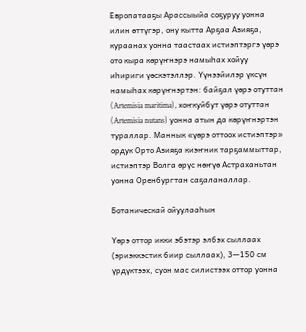Европатааҕы Арассыыйа соҕуруу уонна илин өттүгэр, ону кытта Арҕаа Азияҕа, кураанах уонна таастаах истиэптэргэ үөрэ ото кыра көрүҥнэрэ намыһах хойуу иһириги үөскэтэллэр. Үүнээйилэр үксүн намыһах көрүҥнэртэн: байҕал үөрэ отуттан (Artemisia maritima), хоҥкуйбут үөрэ отуттан (Artemisia nutans) уонна атын да көрүҥнэртэн тураллар. Маннык «үөрэ оттоох истиэптэр» ордук Орто Азияҕа киэҥник тарҕаммыттар, истиэптэр Волга өрүс нөҥүө Астраханьтан уонна Оренбургтан саҕаланаллар.

Ботаническай ойуулааһын

Үөрэ оттор икки эбэтэр элбэх сыллаах (эриэккэстик биир сыллаах), 3—150 см үрдүктээх, суон мас силистээх оттор уонна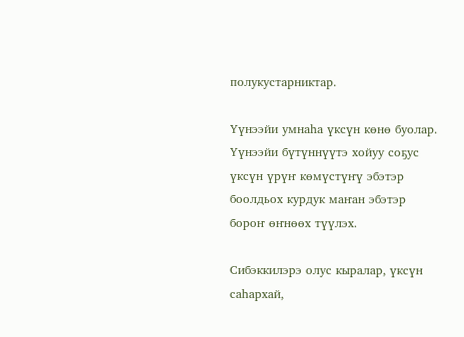полукустарниктар.

Үүнээйи умнаһа үксүн көнө буолар. Үүнээйи бүтүннүүтэ хойуу соҕус үксүн үрүҥ көмүстүҥү эбэтэр боолдьох курдук маҥан эбэтэр бороҥ өҥнөөх түүлэх.

Сибэккилэрэ олус кыралар, үксүн саһархай,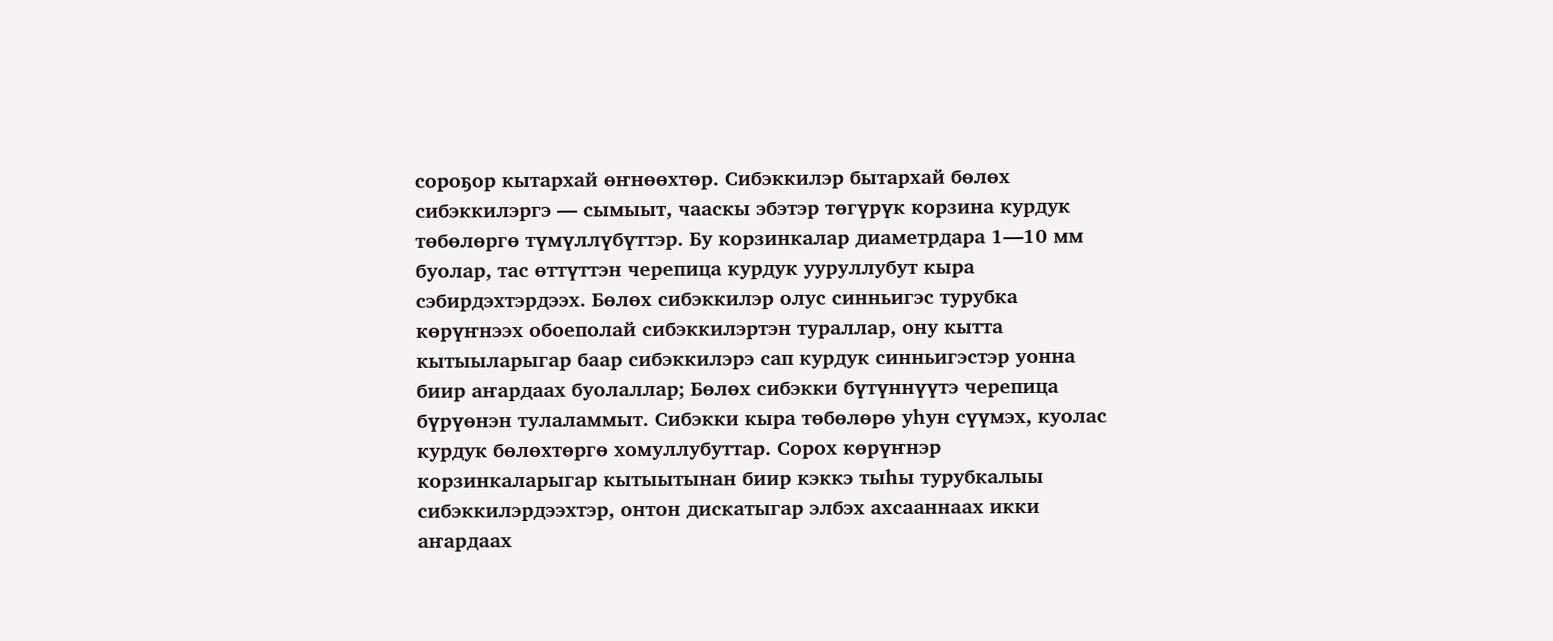сороҕор кытархай өҥнөөхтөр. Сибэккилэр бытархай бөлөх сибэккилэргэ — сымыыт, чааскы эбэтэр төгүрүк корзина курдук төбөлөргө түмүллүбүттэр. Бу корзинкалар диаметрдара 1—10 мм буолар, тас өттүттэн черепица курдук ууруллубут кыра сэбирдэхтэрдээх. Бөлөх сибэккилэр олус синньигэс турубка көрүҥнээх обоеполай сибэккилэртэн тураллар, ону кытта кытыыларыгар баар сибэккилэрэ сап курдук синньигэстэр уонна биир аҥардаах буолаллар; Бөлөх сибэкки бүтүннүүтэ черепица бүрүөнэн тулаламмыт. Сибэкки кыра төбөлөрө уһун сүүмэх, куолас курдук бөлөхтөргө хомуллубуттар. Сорох көрүҥнэр корзинкаларыгар кытыытынан биир кэккэ тыһы турубкалыы сибэккилэрдээхтэр, онтон дискатыгар элбэх ахсааннаах икки аҥардаах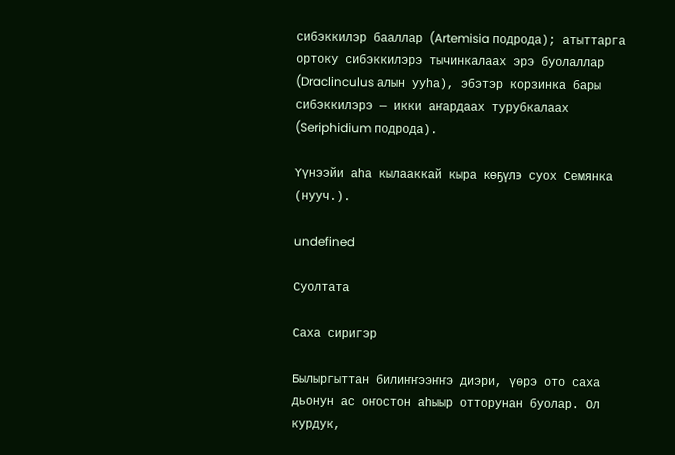сибэккилэр бааллар (Artemisia подрода); атыттарга ортоку сибэккилэрэ тычинкалаах эрэ буолаллар (Draclinculus алын ууһа), эбэтэр корзинка бары сибэккилэрэ — икки аҥардаах турубкалаах (Seriphidium подрода).

Үүнээйи аһа кылааккай кыра көҕүлэ суох Семянка (нууч.).

undefined

Суолтата

Саха сиригэр

Былыргыттан билиҥҥээҥҥэ диэри, үөрэ ото саха дьонун ас оҥостон аһыыр отторунан буолар. Ол курдук,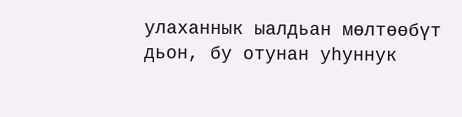улаханнык ыалдьан мөлтөөбүт дьон, бу отунан уһуннук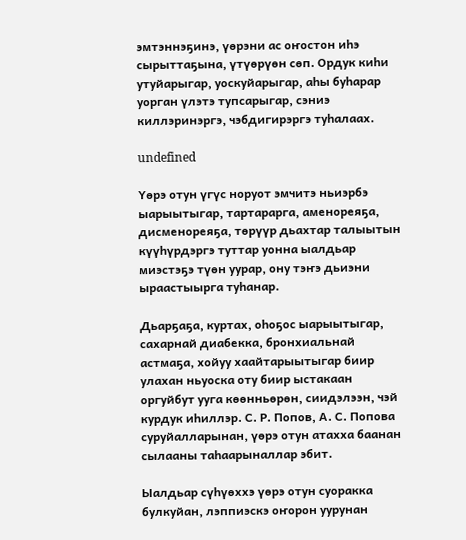эмтэннэҕинэ, үөрэни ас оҥостон иһэ сырыттаҕына, үтүөрүөн сөп. Ордук киһи утуйарыгар, уоскуйарыгар, аһы буһарар уорган үлэтэ тупсарыгар, сэниэ киллэринэргэ, чэбдигирэргэ туһалаах.

undefined

Үөрэ отун үгүс норуот эмчитэ ньиэрбэ ыарыытыгар, тартарарга, аменореяҕа, дисменореяҕа, төрүүр дьахтар талыытын күүһүрдэргэ туттар уонна ыалдьар миэстэҕэ түөн уурар, ону тэҥэ дьиэни ыраастыырга туһанар.

Дьарҕаҕа, куртах, оһоҕос ыарыытыгар, сахарнай диабекка, бронхиальнай астмаҕа, хойуу хаайтарыытыгар биир улахан ньуоска оту биир ыстакаан оргуйбут ууга көөнньөрөн, сиидэлээн, чэй курдук иһиллэр. С. Р. Попов, А. С. Попова суруйалларынан, үөрэ отун атахха баанан сылааны таһаарыналлар эбит.

Ыалдьар сүһүөххэ үөрэ отун суоракка булкуйан, лэппиэскэ оҥорон уурунан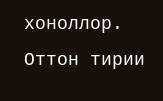хоноллор. Оттон тирии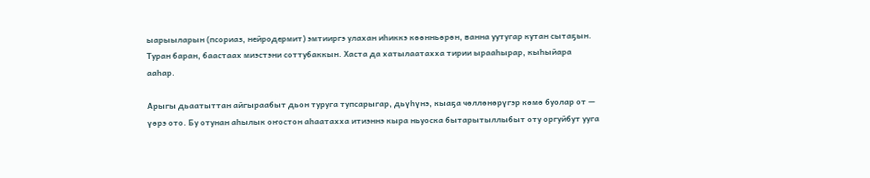ыарыыларын (псориаз, нейродермит) эмтииргэ улахан иһиккэ көөнньөрөн, ванна уутугар кутан сытаҕын. Туран баран, баастаах миэстэни соттубаккын. Хаста да хатылаатахха тирии ырааһырар, кыһыйара ааһар.

Арыгы дьаатыттан айгыраабыт дьон туруга тупсарыгар, дьүһүнэ, кыаҕа чөллөнөрүгэр көмө буолар от — үөрэ ото. Бу отунан аһылык оҥостон аһаатахха итиэннэ кыра ньуоска бытарытыллыбыт оту оргуйбут ууга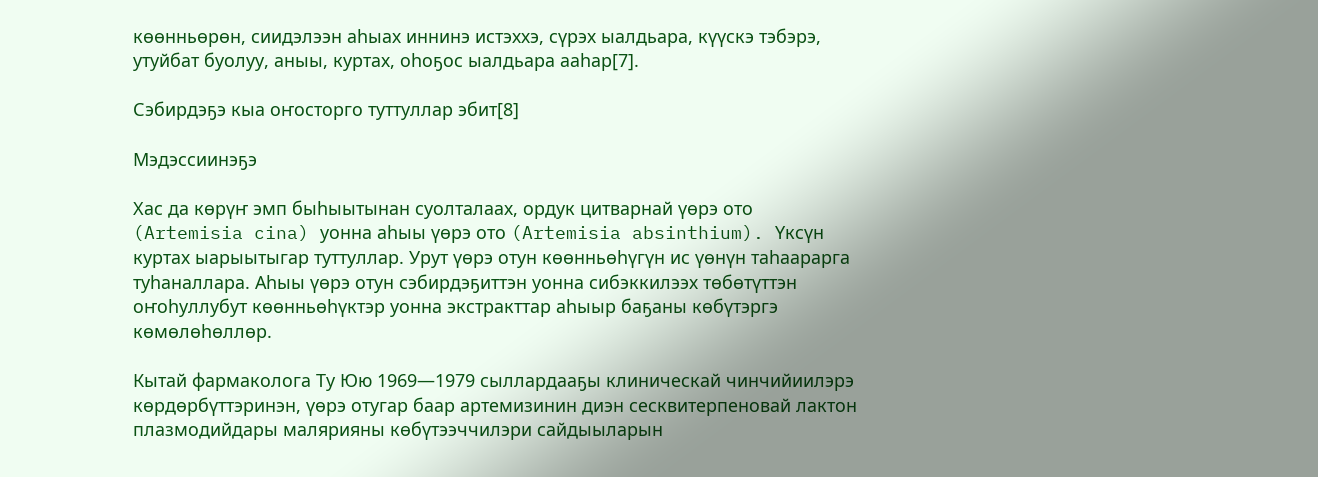көөнньөрөн, сиидэлээн аһыах иннинэ истэххэ, сүрэх ыалдьара, күүскэ тэбэрэ, утуйбат буолуу, аныы, куртах, оһоҕос ыалдьара ааһар[7].

Сэбирдэҕэ кыа оҥосторго туттуллар эбит[8]

Мэдэссиинэҕэ

Хас да көрүҥ эмп быһыытынан суолталаах, ордук цитварнай үөрэ ото (Artemisia cina) уонна аһыы үөрэ ото (Artemisia absinthium). Үксүн куртах ыарыытыгар туттуллар. Урут үөрэ отун көөнньөһүгүн ис үөнүн таһаарарга туһаналлара. Аһыы үөрэ отун сэбирдэҕиттэн уонна сибэккилээх төбөтүттэн оҥоһуллубут көөнньөһүктэр уонна экстракттар аһыыр баҕаны көбүтэргэ көмөлөһөллөр.

Кытай фармаколога Ту Юю 1969—1979 сыллардааҕы клиническай чинчийиилэрэ көрдөрбүттэринэн, үөрэ отугар баар артемизинин диэн сесквитерпеновай лактон плазмодийдары малярияны көбүтээччилэри сайдыыларын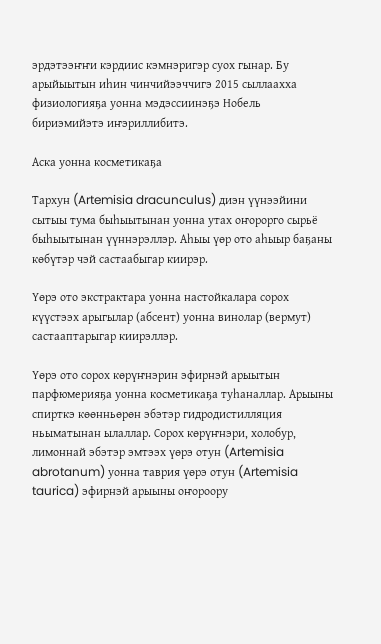эрдэтээҥҥи кэрдиис кэмнэригэр суох гынар. Бу арыйыытын иһин чинчийээччигэ 2015 сыллаахха физиологияҕа уонна мэдэссиинэҕэ Нобель бириэмийэтэ иҥэриллибитэ.

Аска уонна косметикаҕа

Тархун (Artemisia dracunculus) диэн үүнээйини сытыы тума быһыытынан уонна утах оҥорорго сырьё быһыытынан үүннэрэллэр. Аһыы үөр ото аһыыр баҕаны көбүтэр чэй састаабыгар киирэр.

Үөрэ ото экстрактара уонна настойкалара сорох күүстээх арыгылар (абсент) уонна винолар (вермут) састааптарыгар киирэллэр.

Үөрэ ото сорох көрүҥнэрин эфирнэй арыытын парфюмерияҕа уонна косметикаҕа туһаналлар. Арыыны спирткэ көөнньөрөн эбэтэр гидродистилляция ньыматынан ылаллар. Сорох көрүҥнэри, холобур, лимоннай эбэтэр эмтээх үөрэ отун (Artemisia abrotanum) уонна таврия үөрэ отун (Artemisia taurica) эфирнэй арыыны оҥороору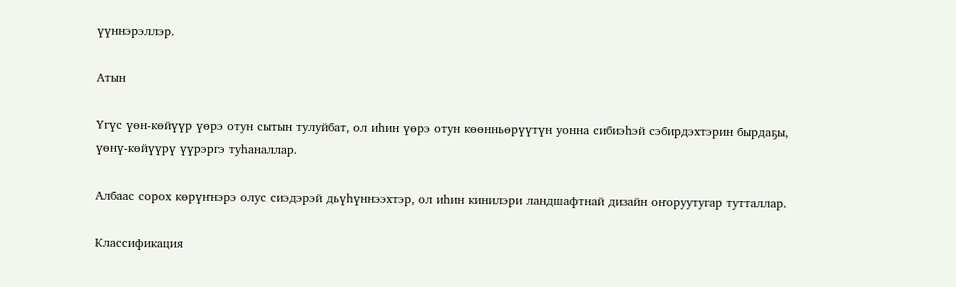үүннэрэллэр.

Атын

Үгүс үөн-көйүүр үөрэ отун сытын тулуйбат, ол иһин үөрэ отун көөнньөрүүтүн уонна сибиэһэй сэбирдэхтэрин бырдаҕы, үөнү-көйүүрү үүрэргэ туһаналлар.

Албаас сорох көрүҥнэрэ олус сиэдэрэй дьүһүннээхтэр, ол иһин кинилэри ландшафтнай дизайн оҥоруутугар тутталлар.

Классификация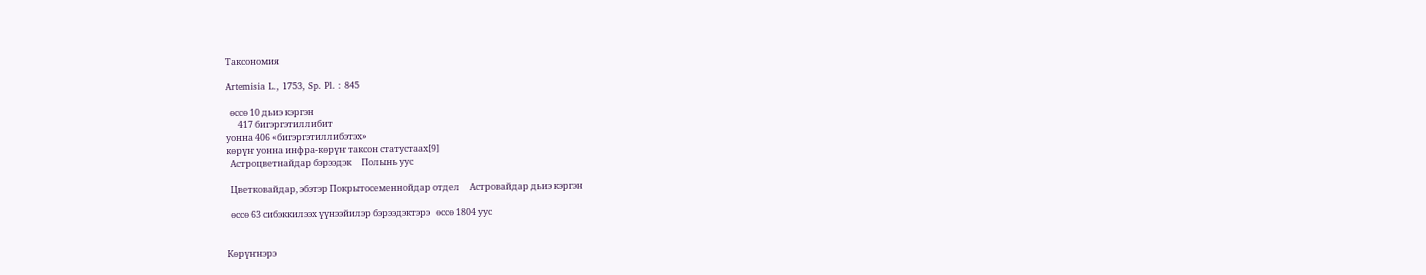Таксономия

Artemisia L., 1753, Sp. Pl. : 845

  өссө 10 дьиэ кэргэн
      417 бигэргэтиллибит
уонна 406 «бигэргэтиллибэтэх»
көрүҥ уонна инфра-көрүҥ таксон статустаах[9]
  Астроцветнайдар бэрээдэк     Полынь уус

  Цветковайдар, эбэтэр Покрытосеменнойдар отдел     Астровайдар дьиэ кэргэн

  өссө 63 сибэккилээх үүнээйилэр бэрээдэктэрэ   өссө 1804 уус


Көрүҥнэрэ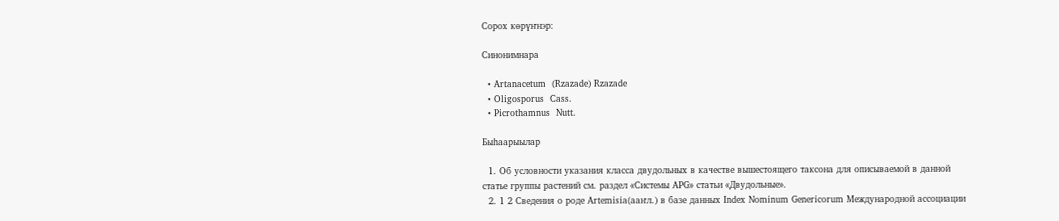Сорох көрүҥнэр:

Синонимнара

  • Artanacetum  (Rzazade) Rzazade
  • Oligosporus  Cass.
  • Picrothamnus  Nutt.

Быһаарыылар

  1. Об условности указания класса двудольных в качестве вышестоящего таксона для описываемой в данной статье группы растений см. раздел «Системы APG» статьи «Двудольные».
  2. 1 2 Сведения о роде Artemisia(ааҥл.) в базе данных Index Nominum Genericorum Международной ассоциации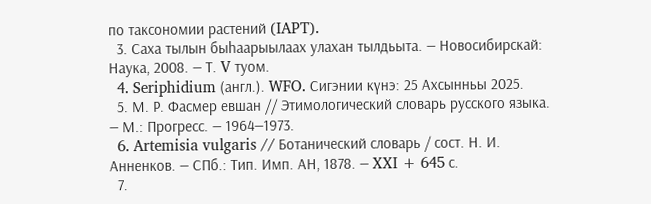по таксономии растений (IAPT).
  3. Саха тылын быһаарыылаах улахан тылдьыта. — Новосибирскай: Наука, 2008. — Т. V туом.
  4. Seriphidium (англ.). WFO. Сигэнии күнэ: 25 Ахсынньы 2025.
  5. М. Р. Фасмер евшан // Этимологический словарь русского языка. — М.: Прогресс. — 1964—1973.
  6. Artemisia vulgaris // Ботанический словарь / сост. Н. И. Анненков. — СПб.: Тип. Имп. АН, 1878. — XXI + 645 с.
  7.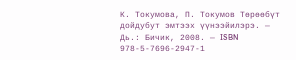К. Токумова, П. Токумов Төрөөбүт дойдубут эмтээх үүнээйилэрэ. — Дь.: Бичик, 2008. — ISBN 978-5-7696-2947-1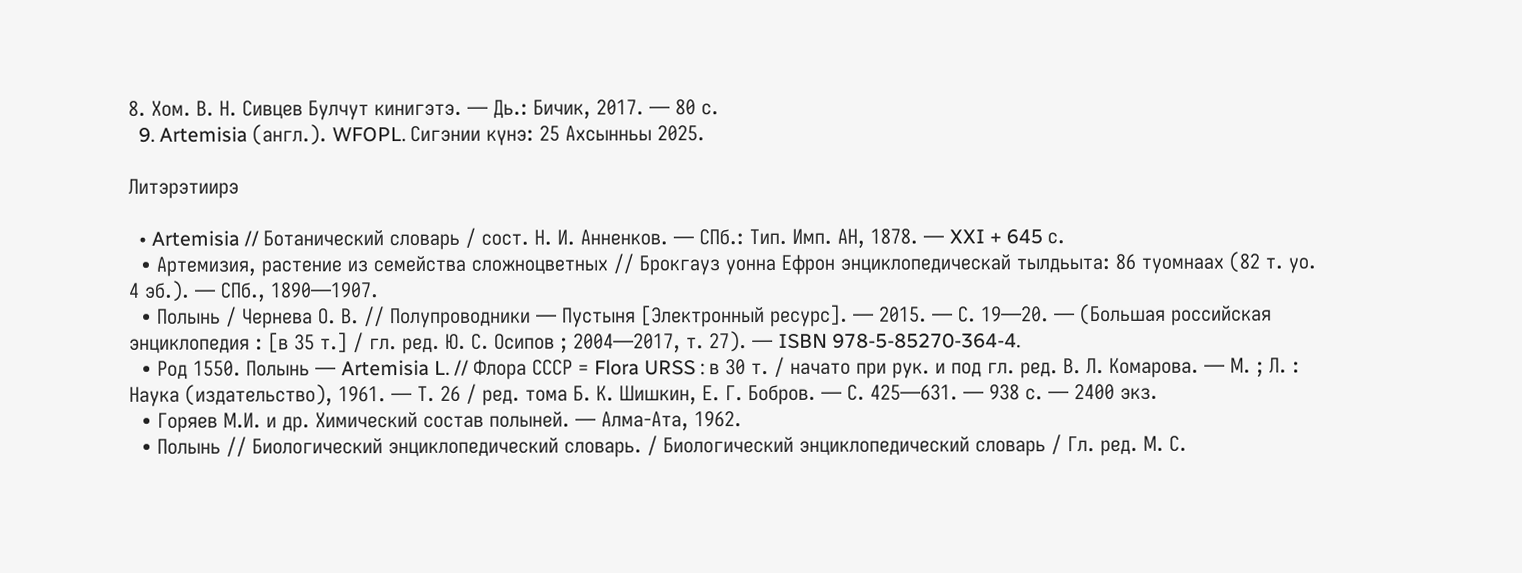8. Хом. В. Н. Сивцев Булчут кинигэтэ. — Дь.: Бичик, 2017. — 80 с.
  9. Artemisia (англ.). WFOPL. Сигэнии күнэ: 25 Ахсынньы 2025.

Литэрэтиирэ

  • Artemisia // Ботанический словарь / сост. Н. И. Анненков. — СПб.: Тип. Имп. АН, 1878. — XXI + 645 с.
  • Артемизия, растение из семейства сложноцветных // Брокгауз уонна Ефрон энциклопедическай тылдьыта: 86 туомнаах (82 т. уо. 4 эб.). — СПб., 1890—1907.
  • Полынь / Чернева О. В. // Полупроводники — Пустыня [Электронный ресурс]. — 2015. — С. 19—20. — (Большая российская энциклопедия : [в 35 т.] / гл. ред. Ю. С. Осипов ; 2004—2017, т. 27). — ISBN 978-5-85270-364-4.
  • Род 1550. Полынь — Artemisia L. // Флора СССР = Flora URSS : в 30 т. / начато при рук. и под гл. ред. В. Л. Комарова. — М. ; Л. : Наука (издательство), 1961. — Т. 26 / ред. тома Б. К. Шишкин, Е. Г. Бобров. — С. 425—631. — 938 с. — 2400 экз.
  • Горяев М.И. и др. Химический состав полыней. — Алма-Ата, 1962.
  • Полынь // Биологический энциклопедический словарь. / Биологический энциклопедический словарь / Гл. ред. М. С.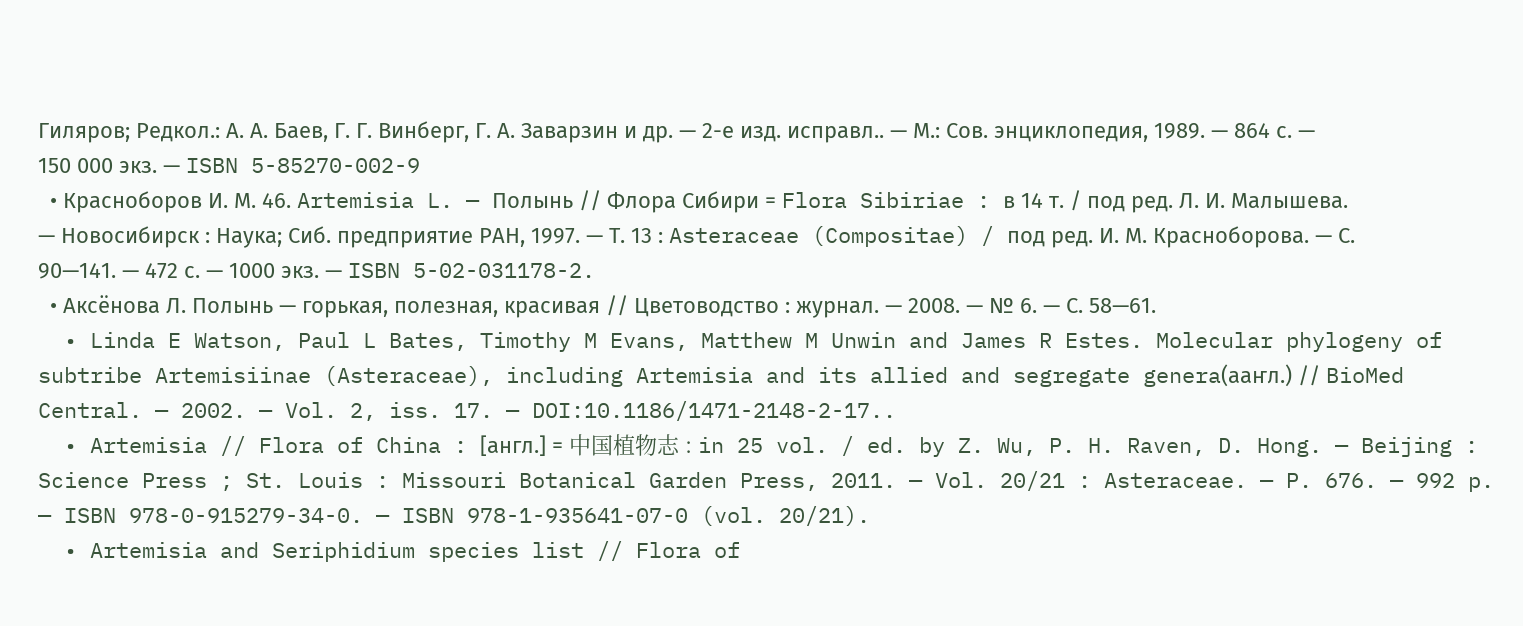Гиляров; Редкол.: А. А. Баев, Г. Г. Винберг, Г. А. Заварзин и др. — 2-е изд. исправл.. — М.: Сов. энциклопедия, 1989. — 864 с. — 150 000 экз. — ISBN 5-85270-002-9
  • Красноборов И. М. 46. Artemisia L. — Полынь // Флора Сибири = Flora Sibiriae : в 14 т. / под ред. Л. И. Малышева. — Новосибирск : Наука; Сиб. предприятие РАН, 1997. — Т. 13 : Asteraceae (Compositae) / под ред. И. М. Красноборова. — С. 90—141. — 472 с. — 1000 экз. — ISBN 5-02-031178-2.
  • Аксёнова Л. Полынь — горькая, полезная, красивая // Цветоводство : журнал. — 2008. — № 6. — С. 58—61.
  • Linda E Watson, Paul L Bates, Timothy M Evans, Matthew M Unwin and James R Estes. Molecular phylogeny of subtribe Artemisiinae (Asteraceae), including Artemisia and its allied and segregate genera(ааҥл.) // BioMed Central. — 2002. — Vol. 2, iss. 17. — DOI:10.1186/1471-2148-2-17..
  • Artemisia // Flora of China : [англ.] = 中国植物志 : in 25 vol. / ed. by Z. Wu, P. H. Raven, D. Hong. — Beijing : Science Press ; St. Louis : Missouri Botanical Garden Press, 2011. — Vol. 20/21 : Asteraceae. — P. 676. — 992 p. — ISBN 978-0-915279-34-0. — ISBN 978-1-935641-07-0 (vol. 20/21).
  • Artemisia and Seriphidium species list // Flora of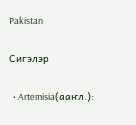Pakistan

Сигэлэр

  • Artemisia(ааҥл.):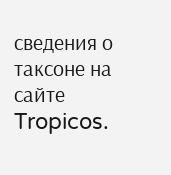сведения о таксоне на сайте Tropicos.